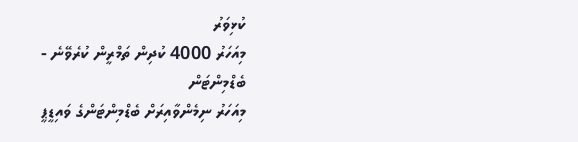ކުޅިވަރު
މިއަހަރު 4000 ކުދިން ތަމްރީން ކުރެވޭނެ - ބެޑްމިންޓަން
މިއަހަރު ނިމެންވާއިރަށް ބެޑްމިންޓަންގެ ވައިޑީޕީ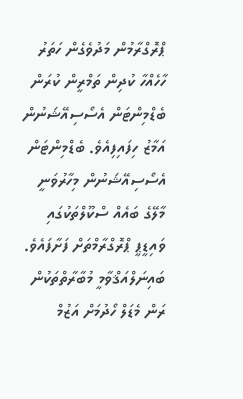ޕްރޮގްރާމުން މަދުވެގެން ހަތަރު ހާހެއްހާ ކުދިން ތަމްރީން ކުރަން ބެޑްމިންޓަން އެސޯސިއޭޝަނުން އަމާޒު ހިފައިފިއެވެ. ބެޑްމިންޓަން އެސޯސިއޭޝަނުން މިހާރުވަނީ މާލޭގެ ބައެއް ސްކޫލްތަކުގައި ވައިޑީޕީ ޕްރޮގްރާމްތަށް ފަށާފައެވެ.
ބައިނަލްއަޤްވާމީ މުބާރާތްތަކުން ރަން މެޑަލް ހޯދުމަށް އަޒުމް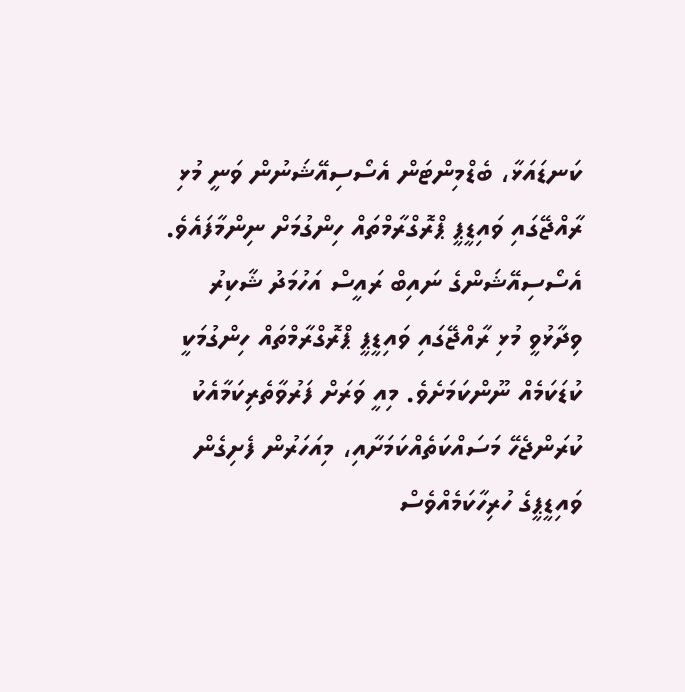ކަނޑައަޅާ، ބެޑްމިންޓަން އެސޯސިއޭޝަނުން ވަނީ މުޅި ރާއްޖޭގައި ވައިޑީޕީ ޕްރޮގްރާމްތައް ހިންގުމަށް ނިންމާފައެވެ. އެސޯސިއޭޝަންގެ ނައިބް ރައީސް އަހުމަދު ޝާކިރު ވިދާޅުވީ މުޅި ރާއްޖޭގައި ވައިޑީޕީ ޕްރޮގްރާމްތައް ހިންގުމަކީ ކުޑަކަމެއް ނޫންކަމަށެވެ. މިއީ ވަރަށް ފަރުވާތެރިކަމާއެކު ކުރަންޖެހޭ މަސައްކަތެއްކަމަށާއި، މިއަހަރުން ފެށިގެން ވައިޑީޕީގެ ހުރިހާކަމެއްވެސް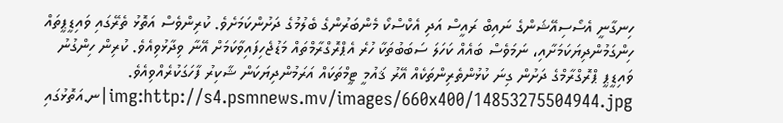ހިނގާނީ އެސޯސިއޭޝަންގެ ނައިބް ރައީސް އަދި އެކްސްކޯ މެންބަރުންގެ ބެލުމުގެ ދަށުންކަމަށެވެ. ކުރިންވެސް އަތޮޅު ތެރޭގައި ވައިޑީޕީތައް ހިންގަމުންދިޔަކަމަށާއި، ނަމަވެސް ބައެއް ކަހަލަ ސަބަބުތަކާ ހުރެ އެޕްރޮގްރާމްތައް މަޑުޖެހިފައިވާކަމަށް އޭނާ ވިދާޅުވިއެވެ. ކުރިން ހިންގުނު ވައިޑީޕީ ޕްރޮގްރާމްގެ ދަށުން ގިނަ ކުޅުންތެރިންތަކެއް އޭރު ޤައުމީ ޓީމްތަކައް އަރަމުންދިޔަކަން ޝާކިރު ފާހަގަކުރެއްވިއެވެ.
img:http://s4.psmnews.mv/images/660x400/14853275504944.jpg|ނ.އަތޮޅުގައި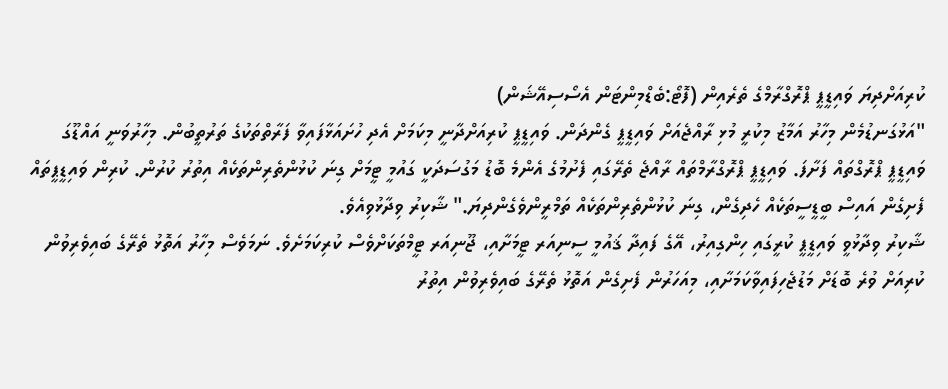ކުރިއަށްދިޔަ ވައިޑީޕީ ޕްރޮގްރާމްގެ ތެރެއިން (ފޮޓޯ:ބެޑްމިންޓަން އެސޯސިއޭޝަން)
"އަޅުގަނޑުމެން މިހާރު އަމާޒު މިކުރީ މުޅި ރާއްޖެއަށް ވައިޑީޕީ ގެންދަން. ވައިޑީޕީ ކުރިއަށްދާނީ މިކަމަށް އެދި ހުށައަޅާފައިވާ ފަރާތްތަކުގެ ތަރުތީބުން. މިހާރުވަނީ އައްޑޫގަ ވައިޑީޕީ ޕްރޮގްތައް ފަށާފަ. ވައިޑީޕީ ޕްރޮގްރާމްތައް ރާއްޖެ ތެރޭގައި ފެށުމުގެ އެންމެ ބޮޑު މަގުސަދަކީ ގައުމީ ޓީމަށް ގިނަ ކުޅުންތެރިންތަކެއް އިތުރު ކުރުން. ކުރިން ވައިޑީޕީތައް ފެށިގެން އައިސް ބީޑީސީތަކެއް ހެދިގެން، ގިނަ ކުޅުންތެރިންތަކެއް ތަމްރީންވެގެންދިޔަ." ޝާކިރު ވިދާޅުވިއެވެ.
ޝާކިރު ވިދާޅުވީ ވައިޑީޕީ ކުރީގައި ހިންގިއިރު، އޭގެ ފައިދާ ޤައުމީ ސީނިއަރ ޓީމަށާއި، ޖޫނިއަރ ޓީމްތަކަށްވެސް ކުރިކަމަށެވެ. ނަމަވެސް މިހާރު އަތޮޅު ތެރޭގެ ބައިވެރިވުން ކުރިއަށް ވުރެ ބޮޑަށް މަޑުޖެހިފައިވާކަމަށާއި، މިއަހަރުން ފެށިގެން އަތޮޅު ތެރޭގެ ބައިވެރިވުން އިތުރު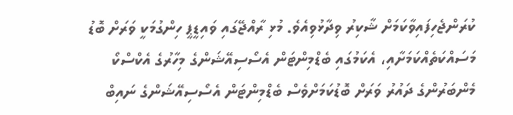ކުރަންޖެހިފައިވާކަމަށް ޝާކިރު ވިދާޅުވިއެވެ. މުޅި ރާއްޖޭގައި ވައިޑީޕީ ހިންގުމަކީ ވަރަށް ބޮޑު މަސައްކަތެއްކަމަށާއި، އެކަމުގައި ބެޑްމިންޓަން އެސޯސިއޭޝަންގެ މިހާރުގެ އެކްސްކޯ މެންބަރުންގެ ދައުރު ވަރަށް ބޮޑުކަމަށްވެސް ބެޑްމިންޓަން އެސޯސިއޭޝަންގެ ނައިބް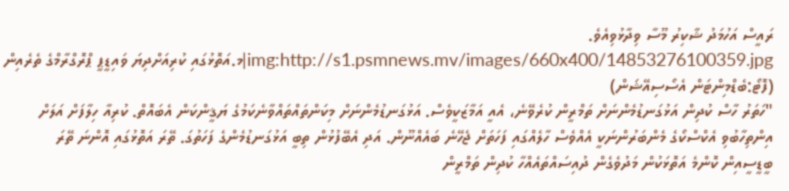ރައީސް އަހުމަދު ޝާކިރު މޫސާ ވިދާޅުވިއެވެ.
img:http://s1.psmnews.mv/images/660x400/14853276100359.jpg|މ.އަތޮޅުގައި ކުރިއަށްދިޔަ ވައިޑީޕީ ޕްރޮގްރާމްގެ ތެރެއިން (ފޮޓޯ:ބެޑްމިންޓަން އެސޯސިއޭޝަން)
"ހަތަރު ހާސް ކުދިން އަޅުގަނޑުމެންނަށް ތަމްރީން ކުރެވޭނެ، އެއީ އަމާޒަކީވެސް. އަޅުގަނޑުމެންނަށް މިކަންތައްތައްވާނެކަމުގެ ޔަޤީންކަން އެބައޮތް. ކުރިއާ ހިލާފަށް އަލަށް އިންތިހާބުވި އެކްސްކޯގެ މެންބަރުންނަކީ އެއްވެސް ހާލެއްގައި ފަހަތަށް ޖެހޭނެ ބައެއްނޫން. އަދި އެބޭފުޅުން ތިބީ އަޅުގަނޑުމެންގެ ފަހަތުގަ. ތޭރަ އަތޮޅުގައި އޮންނަ ތޭރަ ބީޑީސީއިން ކޮންމެ އަތޮޅަކުން މަދުވެގެން ދުއިސައްތައެއްހާ ކުދިން ތަމްރީން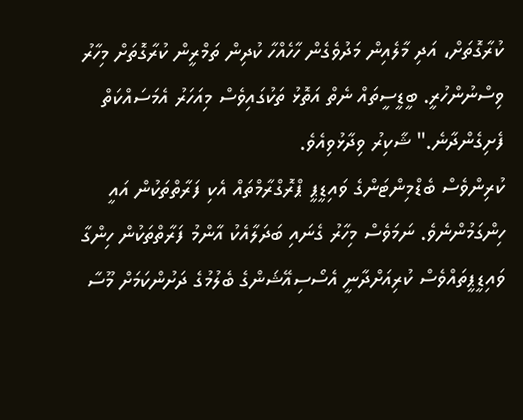ކުރާގޮތަށް، އަދި މާލެއިން މަދުވެގެން ހާހެއްހާ ކުދިން ތަމްރީން ކުރާގޮތަށް މިހާރު ވިސްނުންހުރީ. ބީޑީސީތައް ނެތް އަތޮޅު ތަކުގައިވެސް މިއަހަރު އެމަސައްކަތް ފެށިގެންދާނެ." ޝާކިރު ވިދާޅުވިއެވެ.
ކުރިންވެސް ބެޑްމިންޓަންގެ ވައިޑީޕީ ޕްރޮގްރާމްތައް އެކި ފަރާތްތަކުން އައީ ހިންގަމުންނެވެ. ނަމަވެސް މިހާރު ގެނައި ބަދަލާއެކު އާންމު ފަރާތްތަކުން ހިންގާ ވައިޑީޕީތައްވެސް ކުރިއަށްދާނީ އެސޯސިއޭޝަންގެ ބެލުމުގެ ދަށުންކަމަށް މޫސާ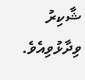ޝާކިރު ވިދާޅުވިއެވެ.